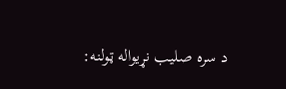د سره صلیب نړیواله ټولنه: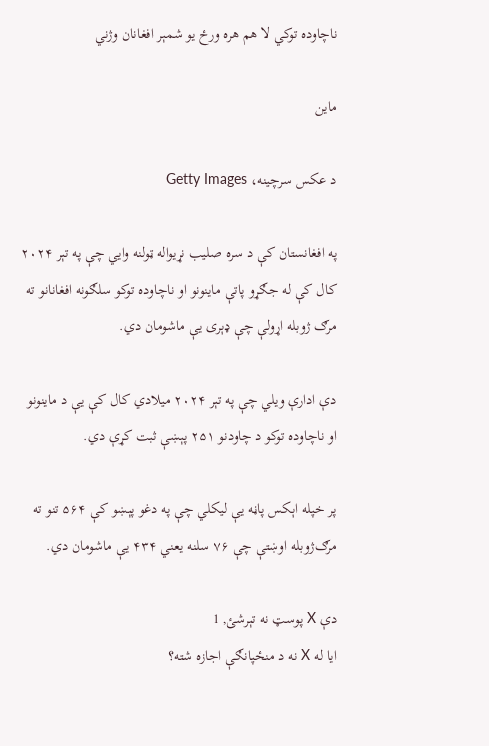ناچاوده توکي لا هم هره ورځ یو شمېر افغانان وژني

ماین

د عکس سرچینه، Getty Images

په افغانستان کې د سره صلیب نړیواله ټولنه وايي چې په تېر ۲۰۲۴ کال کې له جګړو پاتې ماینونو او ناچاوده توکو سلګونه افغانانو ته مرګ ژوبله اړولې چې ډېری یې ماشومان دي.

دې ادارې ویلي چې په تېر ۲۰۲۴ میلادي کال کې یې د ماینونو او ناچاوده توکو د چاودنو ۲۵۱ پېښې ثبت کړې دي.

پر خپله اېکس پاڼه یې لیکلي چې په دغو پېښو کې ۵۶۴ تنو ته مرګ‌ژوبله اوښتې چې ۷۶ سلنه یعني ۴۳۴ یې ماشومان دي.

دې X پوسټ نه تېرشئ, 1
ایا له X نه د منځپانګې اجازه شته؟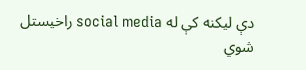دې لیکنه کې له social media راخیستل شوي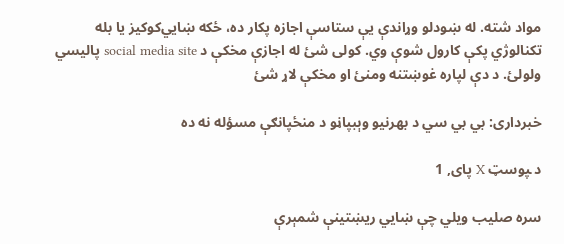مواد شته. له ښودلو وړاندې یې ستاسې اجازه پکار ده، ځکه ښایي‌کوکیز یا بله تکنالوژي پکې کارول شوې وي. کولی شئ له اجازې مخکې د social media site پالیسي ولولئ. د دې لپاره غوښتنه ومنئ او مخکې لاړ شئ

خبرداری: بي بي سي د بهرنیو وېبپاڼو د منځپانګې مسؤله نه ده

د ‍پوسټ X پای, 1

سره صلیب ویلي چې ښايي ريښتینې شمېرې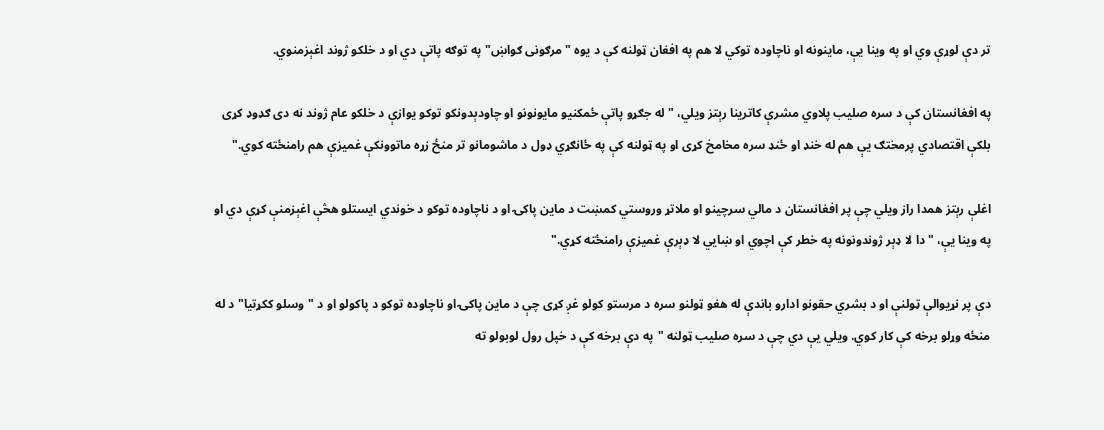تر دې لوړې وي او په وینا یې، ماینونه او ناچاوده توکي لا هم په افغان ټولنه کې د یوه "مرګونی ګواښ" په توګه پاتې دي او د خلکو ژوند اغېزمنوي.

په افغانستان کې د سره صلیب پلاوي مشرې کاترینا رېتز ویلي، "له جګړو پاتې ځمکنيو مایونونو او چاودېدونکو توکو یوازې د خلکو عام ژوند نه دی ګډوډ کړی بلکې اقتصادي پرمختګ یې هم له خنډ او ځنډ سره مخامخ کړی او په ټولنه کې په ځانګړي ډول د ماشومانو تر منځ زړه ‌ماتوونکې غميزې هم رامنځته کوي."

اغلې رېتز همدا راز ویلي چې پر افغانستان د مالي سرچینو او ملاتړ وروستي کمښت د ماین پاکۍ او د ناچاوده توکو د خوندي ایستلو هڅې اغېزمنې کړې دي او په وینا یې، "دا لا ډېر ژوندونونه په خطر کې اچوي او ښايي لا ډېرې غمیزې رامنځته کړي."

دې پر نړیوالې ټولنې او د بشري حقونو ادارو باندې له هغو ټولنو سره د مرستو کولو غږ کړی چې د ماین پاکۍ او ناچاوده توکو د پاکولو او د "وسلو ککړتیا" د له منځه وړلو برخه کې کار کوي. ویلي یې دي چې د سره صلیب ټولنه "په دې برخه کې د خپل رول لوبولو ته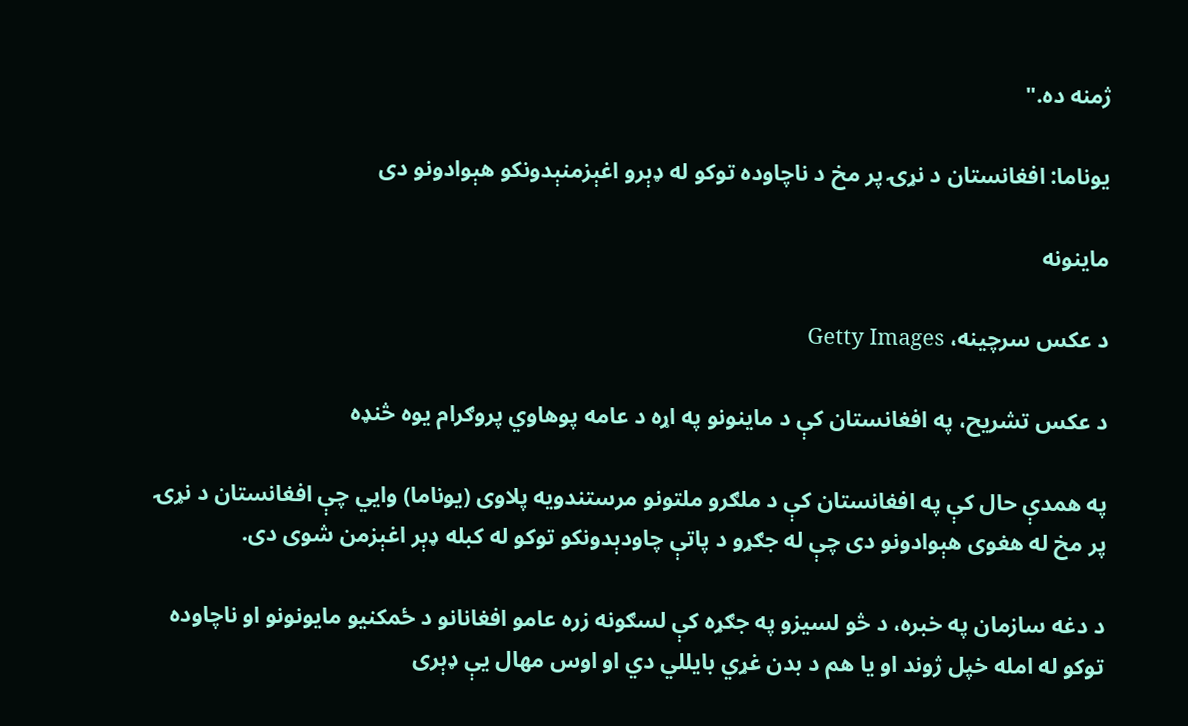ژمنه ده."

یوناما: افغانستان د نړۍ پر مخ د ناچاوده توکو له ډېرو اغېزمنېدونکو هېوادونو دی

ماینونه

د عکس سرچینه، Getty Images

د عکس تشریح، په افغانستان کې د ماینونو په اړه د عامه پوهاوي پروګرام یوه څنډه

په همدې حال کې په افغانستان کې د ملګرو ملتونو مرستندویه پلاوی (یوناما) وايي چې افغانستان د نړۍ پر مخ له هغوی هېوادونو دی چې له جګړو د پاتې چاودېدونکو توکو له کبله ډېر اغېزمن شوی دی.

د دغه سازمان په خبره، د څو لسیزو په جګړه کې لسګونه زره عامو افغانانو د ځمکنیو مایونونو او ناچاوده توکو له امله خپل ژوند او یا هم د بدن غړي بایللي دي او اوس مهال یې ډېری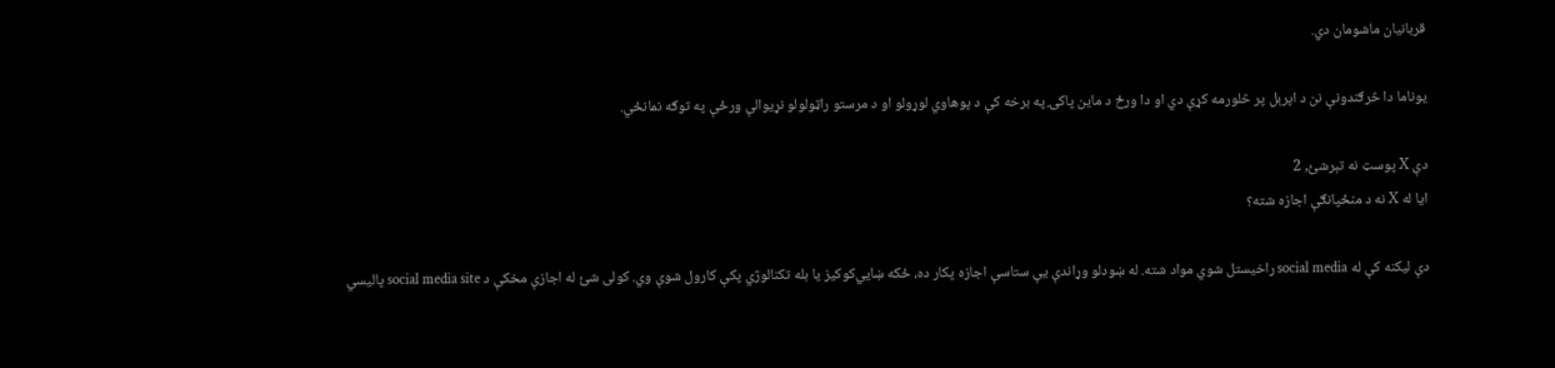قربانیان ماشومان دي.

یوناما دا څرګندونې نن د اپرېل پر څلورمه کړې دي او دا ورځ د ماین پاکۍ په برخه کې د پوهاوي لوړولو او د مرستو راټولولو نړیوالې ورځې په توګه نمانځي.

دې X پوسټ نه تېرشئ, 2
ایا له X نه د منځپانګې اجازه شته؟

دې لیکنه کې له social media راخیستل شوي مواد شته. له ښودلو وړاندې یې ستاسې اجازه پکار ده، ځکه ښایي‌کوکیز یا بله تکنالوژي پکې کارول شوې وي. کولی شئ له اجازې مخکې د social media site پالیسي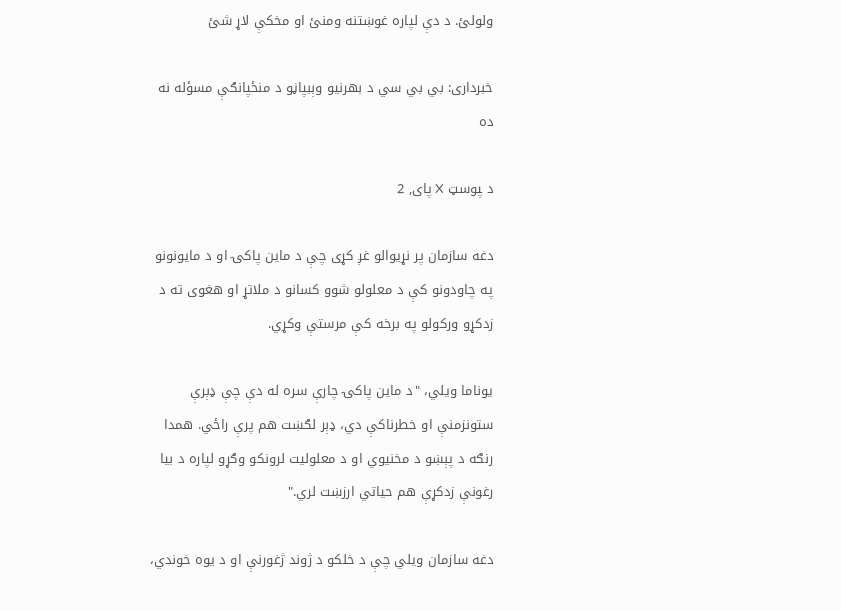ولولئ. د دې لپاره غوښتنه ومنئ او مخکې لاړ شئ

خبرداری: بي بي سي د بهرنیو وېبپاڼو د منځپانګې مسؤله نه ده

د ‍پوسټ X پای, 2

دغه سازمان پر نړیوالو غږ کړی چې د ماین پاکۍ او د مایونونو په چاودونو کې د معلولو شوو کسانو د ملاتړ او هغوی ته د زدکړو ورکولو په برخه کې مرستې وکړي.

یوناما ویلي، "د ماین پاکۍ چارې سره له دې چې ډېرې ستونزمنې او خطرناکې دي، ډېر لګښت هم پرې راځي. همدا رنګه د پېښو د مخنیوي‌ او د معلولیت لرونکو وګړو لپاره د بیا رغونې زدکړې هم حیاتي ارزښت لري."

دغه سازمان ویلي چې د خلکو د ژوند ژغورنې او د یوه خوندي،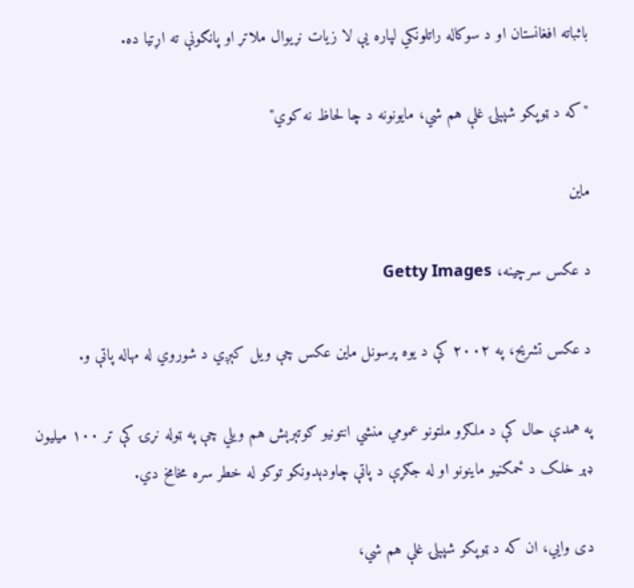باثباته افغانستان او د سوکاله راتلونکي لپاره یې لا زیات نړیوال ملاتړ او پانګونې ته اړتیا ده.

"که د ټوپکو شپېلۍ غلې هم شي، مایونونه د چا لحاظ نه کوي"

ماین

د عکس سرچینه، Getty Images

د عکس تشریح، په ۲۰۰۲ کې د یوه پرسونل ماین عکس چې ویل کېږي‌ د شوروي له مهاله پاتې و.

په همدې حال کې د ملګرو ملتونو عمومي‌ منشي انتونیو ګوتېرېش هم ویلي چې په ټوله نړۍ کې تر ۱۰۰ میلیون ډېر خلک د ځمکنیو ماینونو او له جګړې د پاتې چاودېدونکو توکو له خطر سره مخامخ دي.

دی وايي، ان که د ټوپکو شپېلۍ غلې هم شي،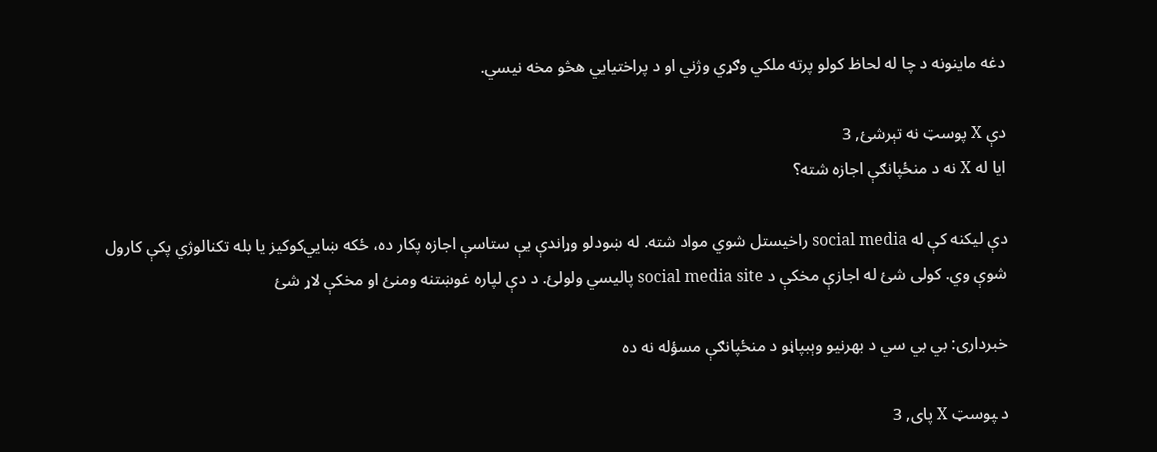دغه ماینونه د چا له لحاظ کولو پرته ملکي وګړي وژني او د پراختیايي هڅو مخه نیسي.

دې X پوسټ نه تېرشئ, 3
ایا له X نه د منځپانګې اجازه شته؟

دې لیکنه کې له social media راخیستل شوي مواد شته. له ښودلو وړاندې یې ستاسې اجازه پکار ده، ځکه ښایي‌کوکیز یا بله تکنالوژي پکې کارول شوې وي. کولی شئ له اجازې مخکې د social media site پالیسي ولولئ. د دې لپاره غوښتنه ومنئ او مخکې لاړ شئ

خبرداری: بي بي سي د بهرنیو وېبپاڼو د منځپانګې مسؤله نه ده

د ‍پوسټ X پای, 3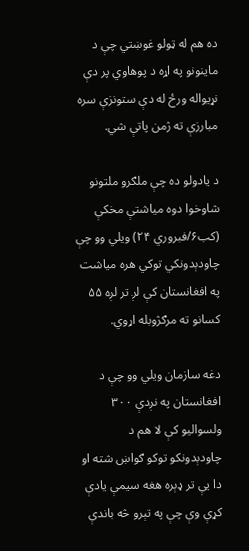ده هم له ټولو غوښتي چې د ماینونو په اړه د پوهاوي پر دې نړیواله ورځ له دې ستونزې سره مبارزې ته ژمن پاتې شي.

د یادولو ده چې ملګرو ملتونو شاوخوا دوه میاشتې مخکې (کب۶/فبروري ۲۴) ویلي وو چې چاودېدونکي توکي هره میاشت په افغانستان کې لږ تر لږه ۵۵ کسانو ته مرګژوبله اړوي.

دغه سازمان ویلي وو چې د افغانستان په نږدې ۳۰۰ ولسوالیو کې لا هم د چاودېدونکو توکو ګواښ شته او دا یې تر ډېره هغه سیمې یادې کړې وې چې په تېرو څه باندې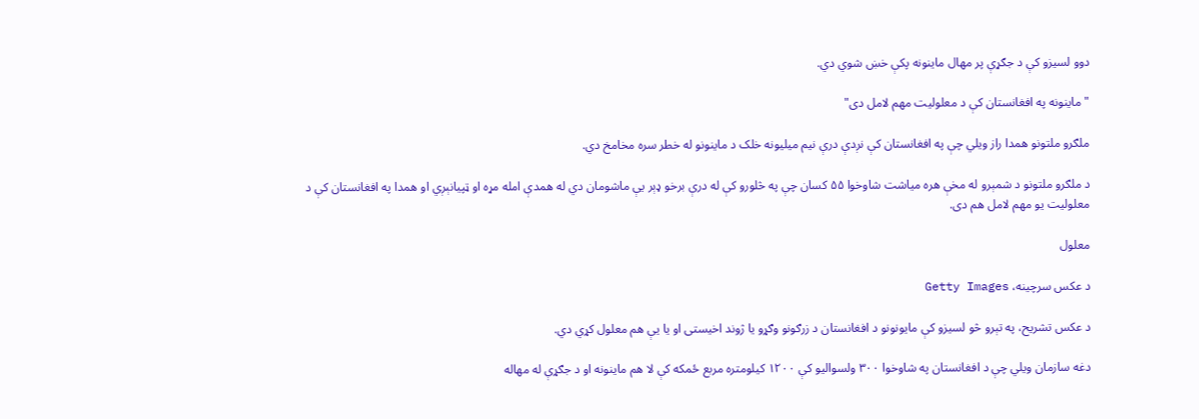دوو لسیزو کې د جګړې پر مهال ماینونه پکې خښ شوي دي.

"ماینونه په افغانستان کې د معلولیت مهم لامل دی"

ملګرو ملتونو همدا راز ویلي چې په افغانستان کې نږدې درې نیم میلیونه خلک د ماینونو له خطر سره مخامخ دي.

د ملګرو ملتونو د شمېرو له مخې هره میاشت شاوخوا ۵۵ کسان چې په څلورو کې له درې برخو ډېر يې ماشومان دي له همدې امله مړه او ټپيانېږي او همدا په افغانستان کې د معلولیت یو مهم لامل هم دی.

معلول

د عکس سرچینه، Getty Images

د عکس تشریح، په تېرو څو لسیزو کې مایونونو د افغانستان د زرګونو وګړو یا ژوند اخیستی او یا یې هم معلول کړي دي.

دغه سازمان ویلي چې د افغانستان په شاوخوا ۳۰۰ ولسوالیو کې ۱۲۰۰ کيلومتره مربع ځمکه کې لا هم ماینونه او د جګړې له مهاله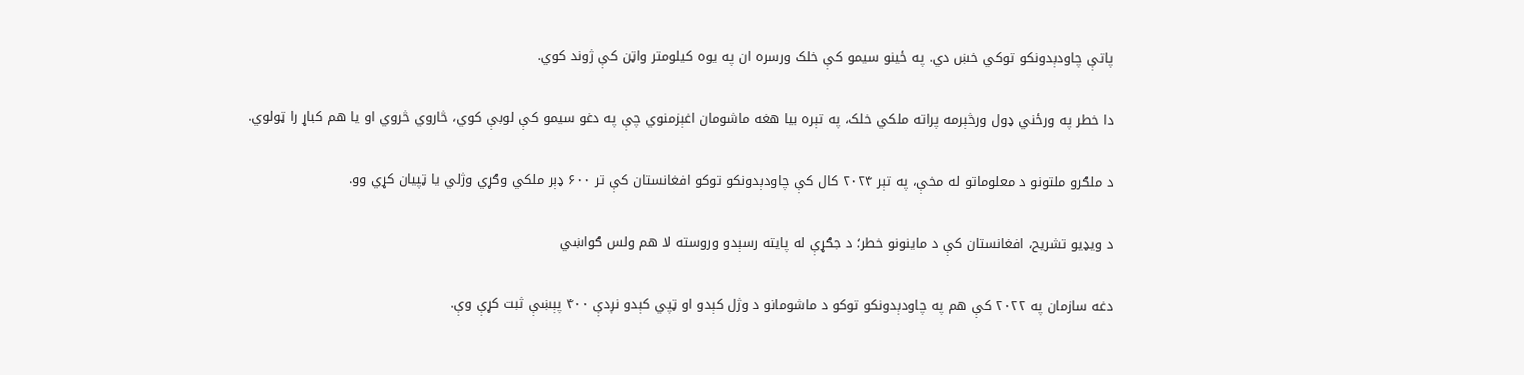پاتې چاودېدونکو توکي خښ دي. په ځینو سیمو کې خلک ورسره ان په یوه کیلومتر واټن کې ژوند کوي.

دا خطر په ورځني ډول ورڅېرمه پراته ملکي خلک، په تېره بیا هغه ماشومان اغېزمنوي چې په دغو سیمو کې لوبې کوي، څاروي څروي او یا هم کباړ را ټولوي.

د ملګرو ملتونو د معلوماتو له مخې، په تېر ۲۰۲۴ کال کې چاودېدونکو توکو افغانستان کې تر ۶۰۰ ډېر ملکي وګړي وژلي یا ټپيان کړي وو.

د ویډیو تشریح، افغانستان کې د ماينونو خطر؛ د جګړې له پایته رسېدو وروسته لا هم ولس ګواښي

دغه سازمان په ۲۰۲۲ کې هم په چاودېدونکو توکو د ماشومانو د وژل کېدو او ټپي کېدو نږدې ۴۰۰ پېښې ثبت کړې وې.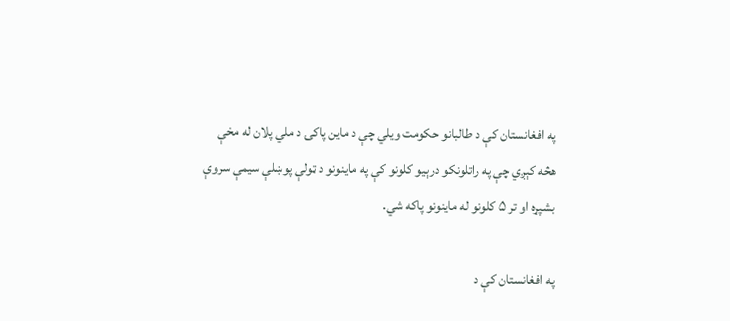په افغانستان کې د طالبانو حکومت ویلي چې د ماین ‌پاکۍ د ملي پلان له مخې هڅه کېږي چې په راتلونکو درېیو کلونو کې په ماینونو د ټولې پوښلې سیمې سروې بشپړه او تر ۵ کلونو له ماینونو پاکه شي.

په افغانستان کې د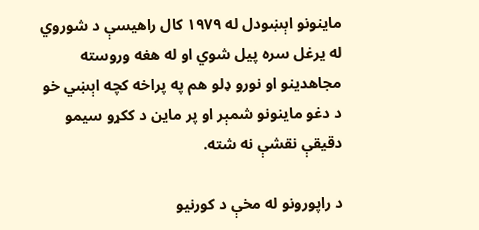ماینونو اېښودل له ۱۹۷۹ کال راهیسې د شوروي له یرغل سره پیل شوي او له هغه وروسته مجاهدینو او نورو ډلو هم په پراخه کچه اېښي خو د دغو ماینونو شمېر او پر ماین د ککړو سیمو دقیقې نقشې نه شته.

د راپورونو له مخې د کورنیو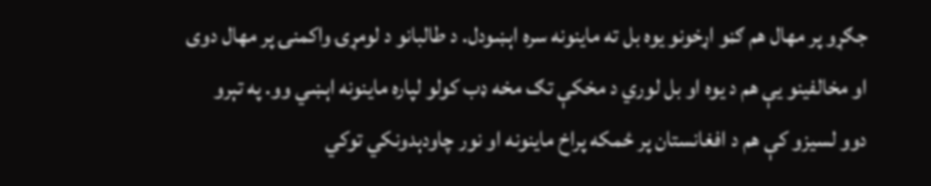جګړو پر مهال هم ګڼو اړخونو یوه بل ته ماینونه سره اېښودل. د طالبانو د لومړۍ واکمنۍ پر مهال دوی او مخالفینو يې هم د یوه او بل لوري د مخکې تګ مخه ډب کولو لپاره ماینونه اېښي وو. په تېرو دوو لسیزو کې هم د افغانستان پر ځمکه پراخ ماینونه او نور چاودېدونکي توکي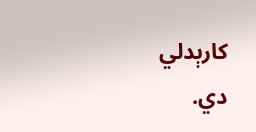کارېدلي‌ دي.